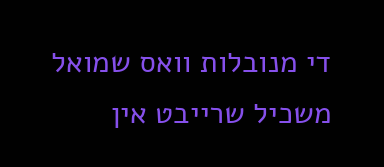די מנובלות וואס שמואל משכיל שרייבט אין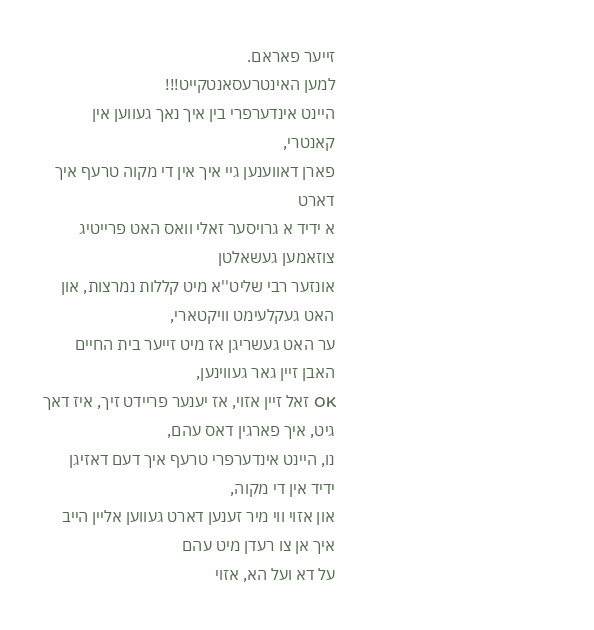זייער פאראם.
למען האינטרעסאנטקייט!!!
היינט אינדערפרי בין איך נאך געווען אין קאנטרי,
פארן דאווענען גיי איך אין די מקוה טרעף איך דארט
א ידיד א גרויסער זאלי וואס האט פרייטיג צוזאמען געשאלטן
אונזער רבי שליט''א מיט קללות נמרצות, און האט געקלעימט וויקטארי,
ער האט געשריגן אז מיט זייער בית החיים האבן זיין גאר געווינען,
OK זאל זיין אזוי, אז יענער פריידט זיך, איז דאך גיט, איך פארגין דאס עהם,
נו, היינט אינדערפרי טרעף איך דעם דאזיגן ידיד אין די מקוה,
און אזוי ווי מיר זענען דארט געווען אליין הייב איך אן צו רעדן מיט עהם
על דא ועל הא, אזוי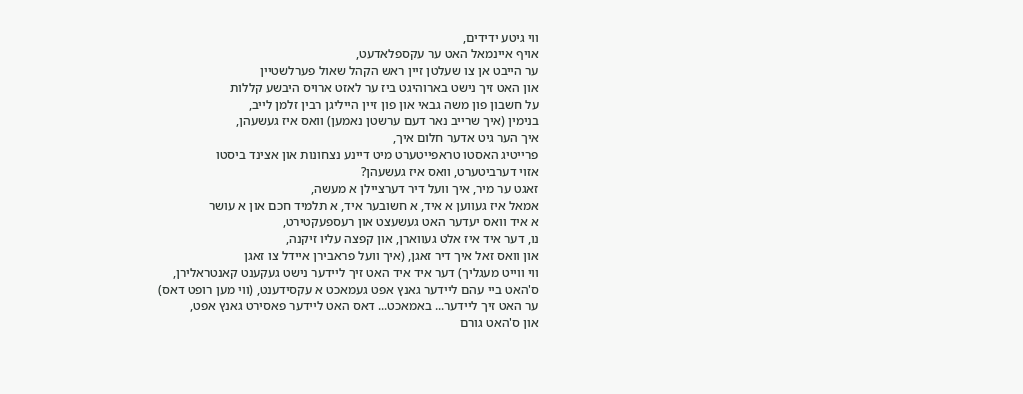ווי גיטע ידידים,
אויף איינמאל האט ער עקספלאדעט,
ער הייבט אן צו שעלטן זיין ראש הקהל שאול פערלשטיין
און האט זיך נישט בארוהיגט ביז ער לאזט ארויס היבשע קללות
על חשבון פון משה גבאי און פון זיין הייליגן רבין זלמן לייב,
בנימין (איך שרייב נאר דעם ערשטן נאמען) וואס איז געשעהן,
איך הער גיט אדער חלום איך,
פרייטיג האסטו טראפייטערט מיט דיינע נצחונות און אצינד ביסטו
אזוי דערביטערט, וואס איז געשעהן?
זאגט ער מיר, איך וועל דיר דערציילן א מעשה,
אמאל איז געווען א איד, א חשובער איד, א תלמיד חכם און א עושר
א איד וואס יעדער האט געשעצט און רעספעקטירט,
נו, דער איד איז אלט געווארן, און קפצה עליו זיקנה,
און וואס זאל איך דיר זאגן, (איך וועל פראבירן איידל צו זאגן
ווי ווייט מעגליך) דער איד איד האט זיך ליידער נישט געקענט קאנטראלירן,
ס'האט ביי עהם ליידער גאנץ אפט געמאכט א עקסידענט, (ווי מען רופט דאס)
ער האט זיך ליידער... באמאכט... דאס האט ליידער פאסירט גאנץ אפט,
און ס'האט גורם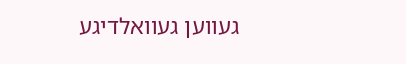געווען געוואלדיגע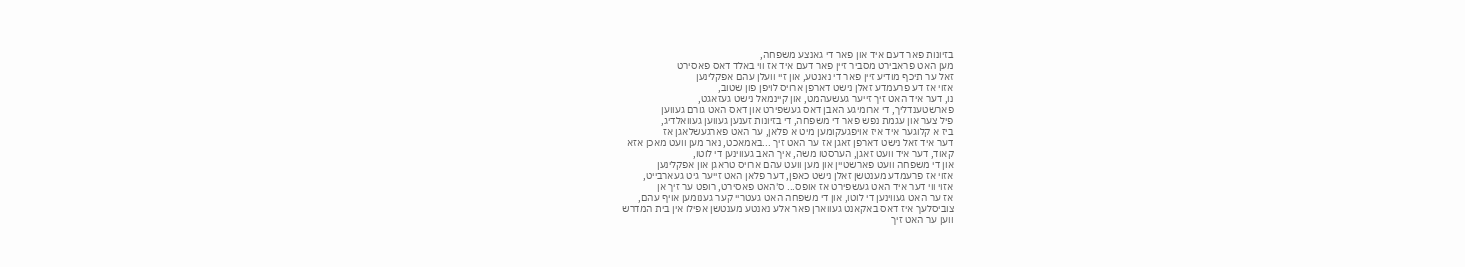בזיונות פאר דעם איד און פאר די גאנצע משפחה,
מען האט פראבירט מסביר זיין פאר דעם איד אז ווי באלד דאס פאסירט
זאל ער תיכף מודיע זיין פאר די נאנטע, און זיי וועלן עהם אפקלינען
אזוי אז דע פרעמדע זאלן נישט דארפן ארויס לויפן פון שטוב,
נו, דער איד האט זיך זייער געשעהמט, און קיינמאל נישט געזאגט,
פארשטענדליך, די ארומיגע האבן דאס געשפירט און דאס האט גורם געווען
פיל צער און עגמת נפש פאר די משפחה, די בזיונות זענען געווען געוואלדיג,
ביז א קלוגער איד איז אויפגעקומען מיט א פלאן, ער האט פארגעשלאגן אז
דער איד זאל נישט דארפן זאגן אז ער האט זיך ...באמאכט, נאר מען וועט מאכן אזא
קאוד, דער איד וועט זאגן, הערסטו משה, איך האב געווינען די לוטו,
און די משפחה וועט פארשטיין און מען וועט עהם ארויס טראגן און אפקלינען
אזוי אז פרעמדע מענטשן זאלן נישט כאפן, דער פלאן האט זייער גיט געארבייט,
אזוי ווי דער איד האט געשפירט אז אופס... ס'האט פאסירט, רופט ער זיך אן
אז ער האט געווינען די לוטו, און די משפחה האט געטריי קער גענומען אויף עהם,
צוביסלעך איז דאס באקאנט געווארן פאר אלע נאנטע מענטשן אפילו אין בית המדרש
ווען ער האט זיך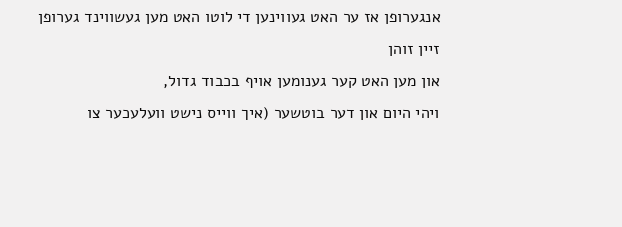אנגערופן אז ער האט געווינען די לוטו האט מען געשווינד גערופן זיין זוהן
און מען האט קער גענומען אויף בכבוד גדול,
ויהי היום און דער בוטשער (איך ווייס נישט וועלעכער צו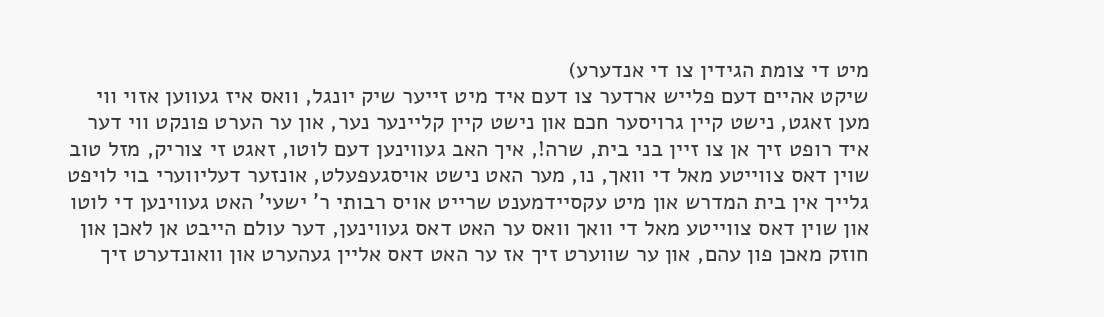מיט די צומת הגידין צו די אנדערע)
שיקט אהיים דעם פלייש ארדער צו דעם איד מיט זייער שיק יונגל, וואס איז געווען אזוי ווי
מען זאגט, נישט קיין גרויסער חכם און נישט קיין קליינער נער, און ער הערט פונקט ווי דער
איד רופט זיך אן צו זיין בני בית, שרה!, איך האב געווינען דעם לוטו, זאגט זי צוריק, מזל טוב
שוין דאס צווייטע מאל די וואך, נו, מער האט נישט אויסגעפעלט, אונזער דעליווערי בוי לויפט
גלייך אין בית המדרש און מיט עקסיידמענט שרייט אויס רבותי ר' ישעי' האט געווינען די לוטו
און שוין דאס צווייטע מאל די וואך וואס ער האט דאס געווינען, דער עולם הייבט אן לאכן און
חוזק מאכן פון עהם, און ער שווערט זיך אז ער האט דאס אליין געהערט און וואונדערט זיך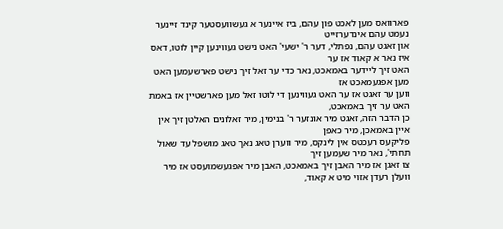פארוואס מען לאכט פון עהם, ביז איינער א געשוועסטער קינד זיינער נעמט עהם אינדערזייט
און זאגט עהם, נפתלי, דער ר' ישעי' האט נישט געווינען קיין לוטו, דאס איז נאר א קאוד אז ער
האט זיך ליידער באמאכט, נאר כדי ער זאל זיך נישט פארשעמען האט מען אפגעמאכט אז
ווען ער זאגט אז ער האט געווינען די לוטו זאל מען פארשטיין אז באמת האט ער זיך באמאכט,
כן הדבר הזה, זאגט מיר אונזער ר' בנימין, מיר זאלונים האלטן זיך אין איין באמאכן, מיר כאפן
פליקעס רעכטס אין לינקס, מיר ווערן טאג נאך טאג מושפל עד שאול תחתי', נאר מיר שעמען זיך
צו זאגן אז מיר האבן זיך באמאכט, האבן מיר אפגעשמועסט אז מיר וועלן רעדן אזוי מיט א קאוד,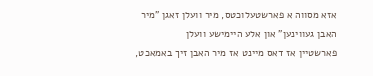אזא מסווה א פארשטעלוכטס, מיר וועלן זאגן "מיר האבן געווינען" און אלע היימישע וועלן
פארשטיין אז דאס מיינט אז מיר האבן זיך באמאכט,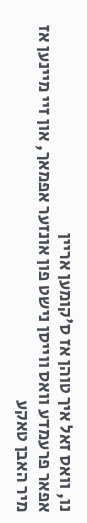נו, וואס זאל איך טוהן אז ס'קומען אריין
אפאר פרעמדע וואס ווייסן נישט פון אונזער אפמאך, און זיי מיינען אז מיר האבן טאקע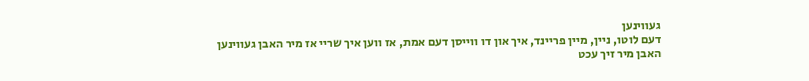געווינען
דעם לוטו, ניין, מיין פריינד, איך און דו ווייסן דעם אמת, אז ווען איך שריי אז מיר האבן געווינען
האבן מיר זיך עכט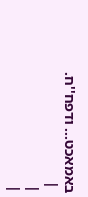באמאכט... ודפח''ח.
 |
|
|